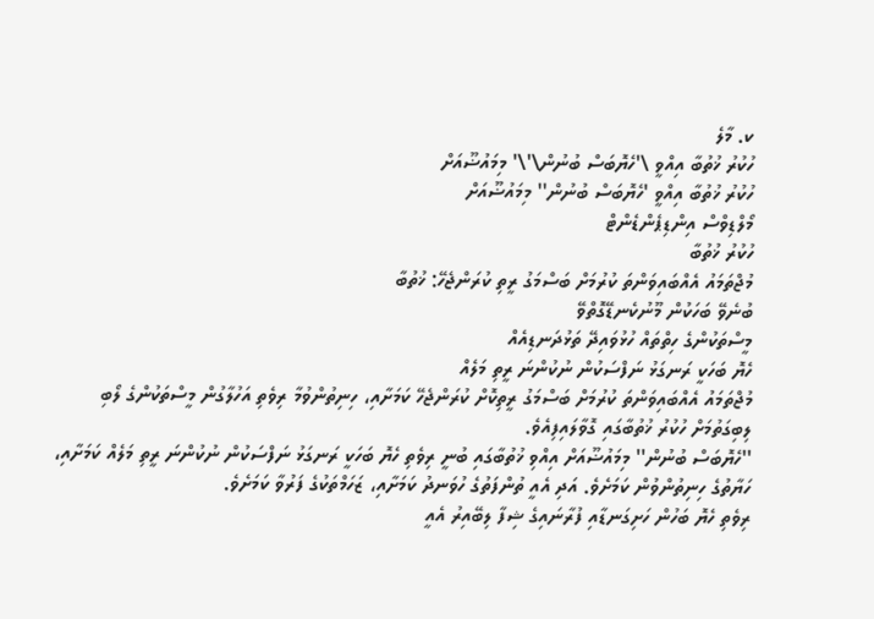ކ. މާލެ
ހުކުރު ޚުތުބާ އިއްވީ \'ހެޔޮބަސް ބުނުން\'\' މިމައުޟޫއަށް
ހުކުރު ޚުތުބާ އިއްވީ 'ހެޔޮބަސް ބުނުން'' މިމައުޟޫއަށް
މޯލްޑިވްސް އިންޑިޕެންޑެންޓް
ހުކުރު ޚުތުބާ
މުޖްތަމައު އެއްބައިވަންތަ ކުރުމަށް ބަސްމަގު ރީތި ކުރަންޖެހޭ: ޚުތުބާ
ބުނެވޭ ބަހަކުން މޫނުކެނޑޭގޮތްވޭ
މީސްތަކުންގެ ހިތްތައް ހުޅުވައިދޭ ތަޅުދަނޑިއެއް
ހެޔޮ ބަހަކީ ރަނގަޅު ނަފްސަކުން ނުކުންނަ ރީތި މަލެއް
މުޖްތަމައު އެއްބައިވަންތަ ކުރުމަށް ބަސްމަގު ރީތިކޮށް ކުރަންޖެހޭ ކަމަށާއި، ހިނިތުންވުމާ ރިވެތި އަހުލާގުން މީސްތަކުންގެ ލޯބި ލިބިގަތުމަށް ހުކުރު ޚުތުބާގައި ގޮވާލައިފިއެވެ.
''ހެޔޮބަސް ބުނުން'' މިމައުޟޫއަށް އިއްވި ޚުތުބާގައި ބުނީ ރިވެތި ހެޔޮ ބަހަކީ ރަނގަޅު ނަފްސަކުން ނުކުންނަ ރީތި މަލެއް ކަމަށާއި، ހަޔާތުގެ ހިނިތުންވުން ކަމަށެވެ. އަދި އެއީ ތުންފަތުގެ ހުވަނދު ކަމަށާއި، ޒަހަމްތަކުގެ ފަރުވާ ކަމަށެވެ.
ރިވެތި ހެޔޮ ބަހުން ހަށިގަނޑާއި ފުރާނައިގެ ޝިފާ ލިބޭއިރު އެއީ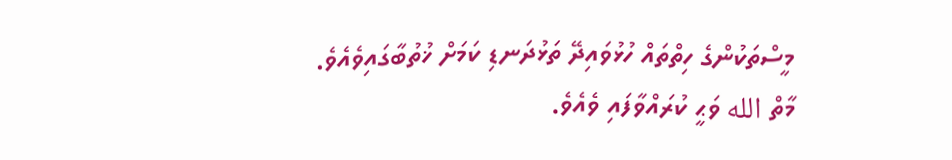މީސްތަކުންގެ ހިތްތައް ހުޅުވައިދޭ ތަޅުދަނޑި ކަމަށް ޚުތުބާގައިވެއެވެ.
މާތް الله ވަޙީ ކުރައްވާފައި ވެއެވެ.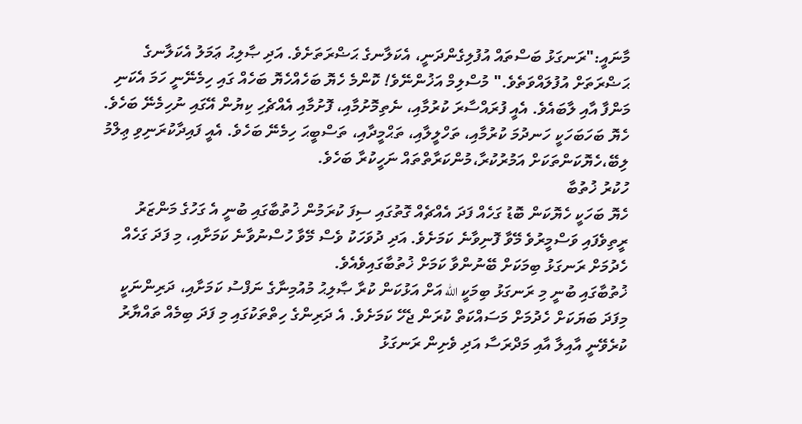މާނައީ:"ރަނގަޅު ބަސްތައް އުފުލިގެންދަނީ، އެކަލާނގެ ޙަޟްރަތަށެވެ. އަދި ޞާލިޙު ޢަމަލު އެކަލާނގެ ޙަޟްރަތަށް އުފުލައްވަތެވެ." މުސްލިމް އަޚުންނޭވެ! ކޮންމެ ހެޔޮ ބަހެއްހެޔޮ ބަހެއް ގައި ހިމެނޭނީ ހަމަ އެކަނި މަންފާ އާއި ލާބައެވެ. އެއީ ފުރައްސާރަ ކުރުމާއި، ނެތިމޮށުމާއި، ފޮށުމާއި އެއްޗެހި ކިޔުން އޭގައި ނުހިމެނޭ ބަހެވެ. ހެޔޮ ބަހަބަހަކީ ހަނދުމަ ކުރުމާއި، ތަހްލީލާއި، ތަޙްމީދާއި، ތަސްބީޙަ ހިމެނޭ ބަހެވެ. އެއީ ފައިދާކުރަނިވި ޢިލްމު ލިބޭ،ހެޔޮކަންތަކަށް އަމުރުކުރާ،މުންކަރާތްތައް ނަހީކުރާ ބަހެވެ.
ހުކުރު ޚުތުބާ
ހެޔޮ ބަހަކީ ހެޔޮކަން ބޮޑު ގަހެއް ފަދަ އެއްޗެއް ގޮތުގައި ސިފަ ކުރަމުން ޚުތުބާގައި ބުނީ އެ ގަހުގެ މަންޒަރު ރީތިވެފައި ވަސްމީރުވެ މޭވާ ފޮނިވާނެ ކަމަށެވެ. އަދި ދުވަހަކު ވެސް މޭވާ ހުސްނުވާނެ ކަމަށާއި، މި ފަދަ ގަހެއް ހެދުމަށް ރަނގަޅު ބިމަކަށް ބޭނުންވާ ކަމަށް ޚުތުބާގައިވެއެވެ.
ޚުތުބާގައި ބުނީ މި ރަނގަޅު ބިމަކީ الله އަށް އަޅުކަން ކުރާ ޞާލިޙު މުއުމިނާގެ ނަފްސު ކަމަށާއި، ދަރިންނަކީ މިފަދަ ބަޔަކަށް ހެދުމަށް މަސައްކަތް ކުރަން ޖެހޭ ކަމަށެވެ. އެ ދަރިންގެ ހިތްތަކުގައި މި ފަދަ ބިމެއް ތައްޔާރު ކުރެވޭނީ އާއިލާ އާއި މަދްރަސާ އަދި ވެށިން ރަނގަޅު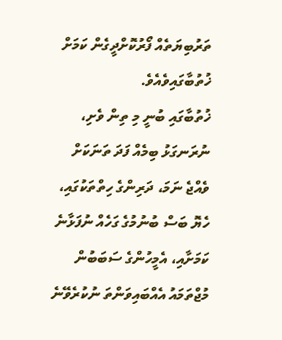ތަރުބިޔަތެއް ފޯރުކޮށްދީގެން ކަމަށް ޚުތުބާގައިވެއެވެ.
ޚުތުބާގައި ބުނީ މި ތިން ވެށި، ނުރަނގަޅު ބިމެއް ފަދަ ތަނަކަށް ވެއްޖެ ނަމަ، ދަރިންގެ ހިތްތަކުގައި، ހެޔޮ ބަސް ބުނުމުގެ ގަހެއް ނުފަޅާނެ ކަމަށާއި، އެމީހުންގެ ސަބަބުން މުޖްތަމައު އެއްބައިވަންތަ ނުކުރެވޭނެ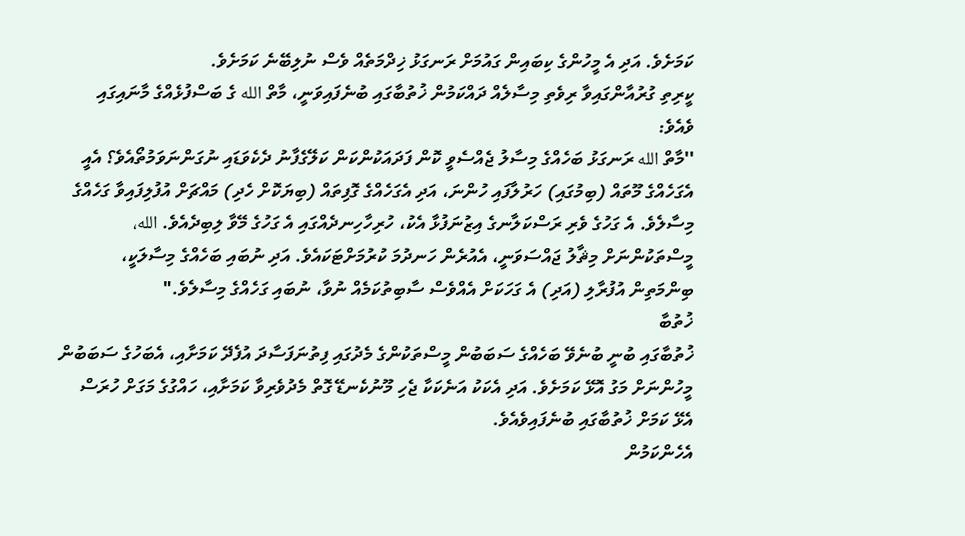ކަމަށެވެ. އަދި އެ މީހުންގެ ކިބައިން ގައުމަށް ރަނގަޅު ޚިދްމަތެއް ވެސް ނުލިބޭނެ ކަމަށެވެ.
ކީރިތި ގުރުއާންގައިވާ ރިވެތި މިސާލެއް ދައްކަމުން ޚުތުބާގައި ބުނެފައިވަނީ، މާތް الله ގެ ބަސްފުޅެއްގެ މާނައިގައި ވެއެވެ:
''މާތް الله ރަނގަޅު ބަހެއްގެ މިސާލު ޖެއްސެވީ ކޮން ފަދައަކުންކަން ކަލޭގެފާނު ދެކެވަޑައި ނުގަންނަވަމުތޯއެވެ؟ އެއީ އެގަހެއްގެ މޫތައް (ބިމުގައި) ހަރުލާފައި ހުންނަ، އަދި އެގަހެއްގެ ގޮފިތައް (ބިޔަކޮށް ހެދި) މައްޗަށް އުފުލިފައިވާ ގަހެއްގެ މިސާލެވެ. އެ ގަހުގެ ވެރި ރަސްކަލާނގެ އިޒުނަފުޅާ އެކު، ހުރިހާހިނދެއްގައި އެ ގަހުގެ މޭވާ ލިބިދެއެވެ. الله، މީސްތަކުންނަށް މިޘާލު ޖައްސަވަނީ، އެއުރެން ހަނދުމަ ކުރުމަށްޓަކައެވެ. އަދި ނުބައި ބަހެއްގެ މިސާލަކީ، ބިންމަތިން އުފުރާލި (އަދި) އެ ގަހަކަށް އެއްވެސް ސާބިތުކަމެއް ނުވާ، ނުބައި ގަހެއްގެ މިސާލެވެ."
ޚުތުބާ
ޚުތުބާގައި ބުނީ ބުނެވޭ ބަހެއްގެ ސަބަބުން މީސްތަކުންގެ މެދުގައި ފިތުނަފަސާދަ އުފެދޭ ކަމަށާއި، އެބަހުގެ ސަބަބުން މީހުންނަށް މަގު އޮޅޭ ކަމަށެވެ. އަދި އެކަކު އަނެކަކާ ޖެހި މޫނުކެނޑޭ ގޮތް މެދުވެރިވާ ކަމަށާއި، ހައްގުގެ މަގަށް ހުރަސް އެޅޭ ކަމަށް ޚުތުބާގައި ބުނެފައިވެއެވެ.
އެހެންކަމުން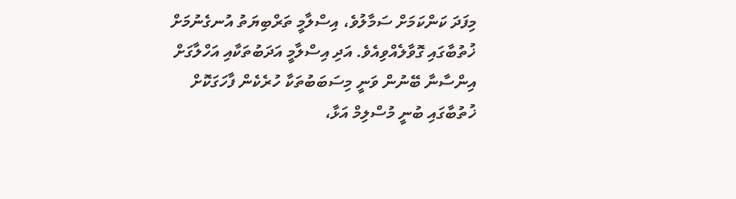މިފަދަ ކަންކަމަށް ސަމާލުވެ، އިސްލާމީ ތަރްބިޔަތު އުނގެނުމަށް ޚުތުބާގައި ގޮވާލެއްވިއެވެ. އަދި އިސްލާމީ އަދަބުތަކާއި އަހްލާގަށް އިންސާނާ ބޭނުން ވަނީ މިސަބަބުތަކާ ހުރެކެން ފާހަގަކޮށް ޚުތުބާގައި ބުނީ މުސްލިމް އަޅާ،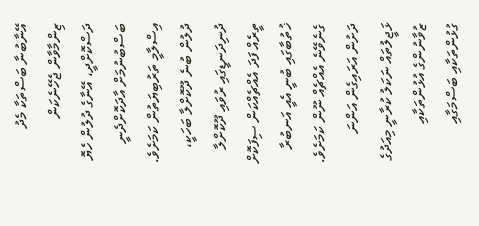އޭނާބުނާ ބަސްތަކާ މެދު ޒިންމާވާން ޖެހޭނެކަން ދަސްކޮށްދީ، އޭނާގެ ދުލުން ހެޔޮ ބަސްބުނުމަށް އާދަކޮށްދެނީ އިސްލާމީ ތަރުބިޔަތުން ކަމަށެވެ.
ދުލުން ބުނެ ދޫކޮށްލާ ބަހަކީ، ދުނިދަނޑީގައި ރުވައި ދޫކޮށްލާ ތީރެއް ފަދަ އެއްޗެއްކަން ސިފަކޮށް ޚުތުބާގައި ބުނީ އެއީ އަނބުރާ ގެނެވޭނެ އެއްޗެއް ނޫން ކަމަށެވެ. ދަށުން އަރައިގެން އަންނަ ޅަޖީލުތައް ނަކަލު ކުރާނީ މިއަދުގެ ޒުވާނުންގެ އުޅުންތަކާއި ގުޅުންތަކާއި ބަސްމަގާއި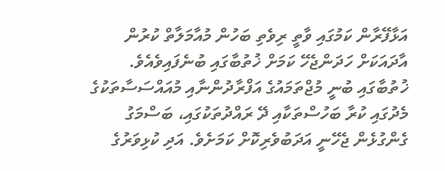އަޅާފޭރާން ކަމުގައި ވާތީ ރިވެތި ބަހުން މުއާމަލާތް ކުރުން އާދައަކަށް ހަދަންޖެހޭ ކަމަށް ޚުތުބާގައި ބުނެފައިވެއެވެ.
ޚުތުބާގައި ބުނީ މުޖްތަމައުގެ އަފްރާދުންނާއި މުއައްސަސާތަކުގެ މެދުގައި ކުރާ ބަހުސްތަކާއި ދޭ ރައްދުތަކުގައި، ބަސްމަގު ގެންގުޅެން ޖެހޭނީ އަދަބުވެރިކޮށް ކަމަށެވެ. އަދި ކުޅިވަރުގެ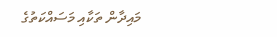މައިދާން ތަކާއި މަސައްކަތުގެ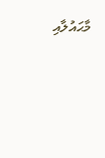މާޙައުލާއި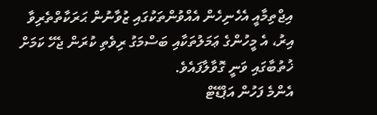އިޖްތިމާއީ އެހެނިހެން އެއްވުންތަކުގައި ޒުވާނުން ޙަރަކާތްތެރިވާ އިރު، އެ މީހުންގެ ޢަމަލުތަކާއި ބަސްމަގު ރިވެތި ކުރަން ޖެހޭ ކަމަށް ޚުތުބާގައި ވަނީ ގޮވާލާފައެވެ.
އެންމެ ފަހުން އަޕްޑޭޓް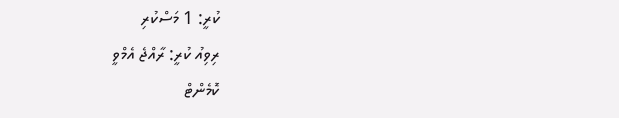ކުރީ: 1 މަސްކުރި
ރިވިއު ކުރީ: ރާއްޖެ އެމްވީ
ކޮމެންޓް